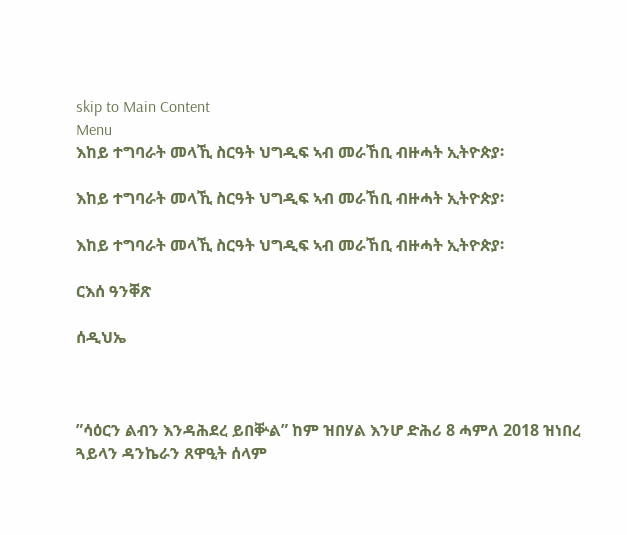skip to Main Content
Menu
እከይ ተግባራት መላኺ ስርዓት ህግዲፍ ኣብ መራኸቢ ብዙሓት ኢትዮጵያ፡

እከይ ተግባራት መላኺ ስርዓት ህግዲፍ ኣብ መራኸቢ ብዙሓት ኢትዮጵያ፡

እከይ ተግባራት መላኺ ስርዓት ህግዲፍ ኣብ መራኸቢ ብዙሓት ኢትዮጵያ፡

ርእሰ ዓንቐጽ

ሰዲህኤ



”ሳዕርን ልብን እንዳሕደረ ይበቝል” ከም ዝበሃል እንሆ ድሕሪ 8 ሓምለ 2018 ዝነበረ ጓይላን ዳንኬራን ጸዋዒት ሰላም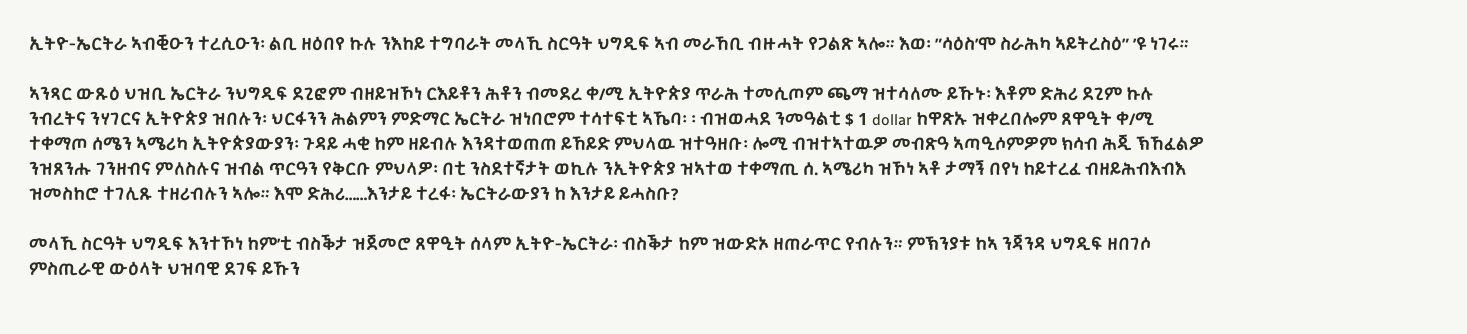ኢትዮ-ኤርትራ ኣብቒዑን ተረሲዑን፡ ልቢ ዘዕበየ ኩሉ ንእከይ ተግባራት መላኺ ስርዓት ህግዲፍ ኣብ መራኸቢ ብዙሓት የጋልጽ ኣሎ። እወ፡ ”ሳዕስ’ሞ ስራሕካ ኣይትረስዕ” ’ዩ ነገሩ።

ኣንጻር ውጹዕ ህዝቢ ኤርትራ ንህግዲፍ ደጊፎም ብዘይዝኾነ ርእይቶን ሕቶን ብመደረ ቀ/ሚ ኢትዮጵያ ጥራሕ ተመሲጦም ጫማ ዝተሳለሙ ይኹኑ፡ እቶም ድሕሪ ደጊም ኩሉ ንብረትና ንሃገርና ኢትዮጵያ ዝበሉን፡ ህርፋንን ሕልምን ምድማር ኤርትራ ዝነበሮም ተሳተፍቲ ኣኼባ፡ ፡ ብዝወሓደ ንመዓልቲ $ 1 dollar ከዋጽኡ ዝቀረበሎም ጸዋዒት ቀ/ሚ ተቀማጦ ሰሜን ኣሜሪካ ኢትዮጵያውያን፡ ጉዳይ ሓቂ ከም ዘይብሉ እንዳተወጠጠ ይኸይድ ምህላዉ ዝተዓዘቡ፡ ሎሚ ብዝተኣተዉዎ መብጽዓ ኣጣዒሶምዎም ክሳብ ሕጂ ኽኸፈልዎ ንዝጸንሑ ገንዘብና ምለስሉና ዝብል ጥርዓን የቅርቡ ምህላዎ፡ በቲ ንስደተኛታት ወኪሉ ንኢትዮጵያ ዝኣተወ ተቀማጢ ሰ. ኣሜሪካ ዝኾነ ኣቶ ታማኝ በየነ ከይተረፈ ብዘይሕብእብእ ዝመስከሮ ተገሊጹ ተዘሪብሉን ኣሎ። እሞ ድሕሪ……እንታይ ተረፋ፡ ኤርትራውያን ከ እንታይ ይሓስቡ?

መላኺ ስርዓት ህግዲፍ እንተኾነ ከም’ቲ ብስቕታ ዝጀመሮ ጸዋዒት ሰላም ኢትዮ-ኤርትራ፡ ብስቕታ ከም ዝውድኦ ዘጠራጥር የብሉን። ምኽንያቱ ከኣ ንጃንዳ ህግዲፍ ዘበገሶ ምስጢራዊ ውዕላት ህዝባዊ ደገፍ ይኹን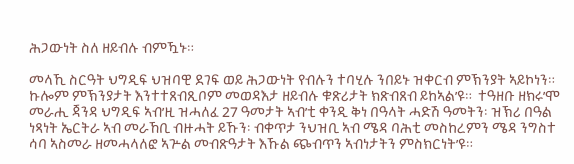ሕጋውነት ስለ ዘይብሉ ብምዃኑ።

መላኺ ስርዓት ህግዲፍ ህዝባዊ ደገፍ ወይ ሕጋውነት የብሉን ተባሂሉ ንበይኑ ዝቀርብ ምኽንያት ኣይኮነን። ኩሎም ምኽንያታት እንተተጸብጺቦም መወዳእታ ዘይብሉ ቁጽሪታት ክጽብጸብ ይከኣል’ዩ።  ተዓዘቡ ዘክሩ’ሞ መራሒ ጃንዳ ህግዲፍ ኣብ’ዚ ዝሓለፈ 27 ዓመታት ኣብ’ቲ ቀንዲ ቅነ በዓላት ሓድሽ ዓመትን፡ ዝኽሪ በዓል ነጻነት ኤርትራ ኣብ መራኸቢ ብዙሓት ይኹን፡ ብቀጥታ ንህዝቢ ኣብ ሜዳ ባሕቲ መስከረምን ሜዳ ንግስተ ሳባ ኣስመራ ዘመሓላለፎ ኣጕል መብጽዓታት እኹል ጭብጥን ኣብነታትን ምስክርነት’ዩ።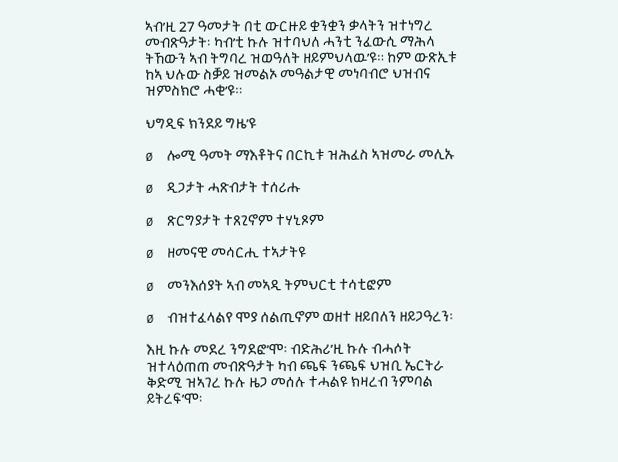ኣብ’ዚ 27 ዓመታት በቲ ውርዙይ ቋንቋን ቃላትን ዝተነግረ መብጽዓታት፡ ካብ’ቲ ኩሉ ዝተባህለ ሓንቲ ንፈውሲ ማሕላ ትኸውን ኣብ ትግባረ ዝወዓለት ዘይምህላዉ’ዩ። ከም ውጽኢቱ ከኣ ህሉው ስቓይ ዝመልኦ መዓልታዊ መነባብሮ ህዝብና ዝምስክሮ ሓቂ’ዩ።

ህግዲፍ ክንደይ ግዜ’ዩ

Ø  ሎሚ ዓመት ማእቶትና በርኪቱ ዝሕፈስ ኣዝመራ መሊኡ

Ø  ዲጋታት ሓጽብታት ተሰሪሑ

Ø  ጽርግያታት ተጸጊኖም ተሃኒጾም

Ø  ዘመናዊ መሳርሒ ተኣታትዩ

Ø  መንእሰያት ኣብ መኣዲ ትምህርቲ ተሳቲፎም

Ø  ብዝተፈላልየ ሞያ ሰልጢኖም ወዘተ ዘይበለን ዘይጋዓረን፡

እዚ ኩሉ መደረ ንግደፎ’ሞ፡ ብድሕሪ’ዚ ኩሉ ብሓሶት ዝተላዕጠጠ መብጽዓታት ካብ ጫፍ ንጫፍ ህዝቢ ኤርትራ ቅድሚ ዝኣገረ ኩሉ ዜጋ መሰሉ ተሓልዩ ክዛረብ ንምባል ይትረፍ’ሞ፡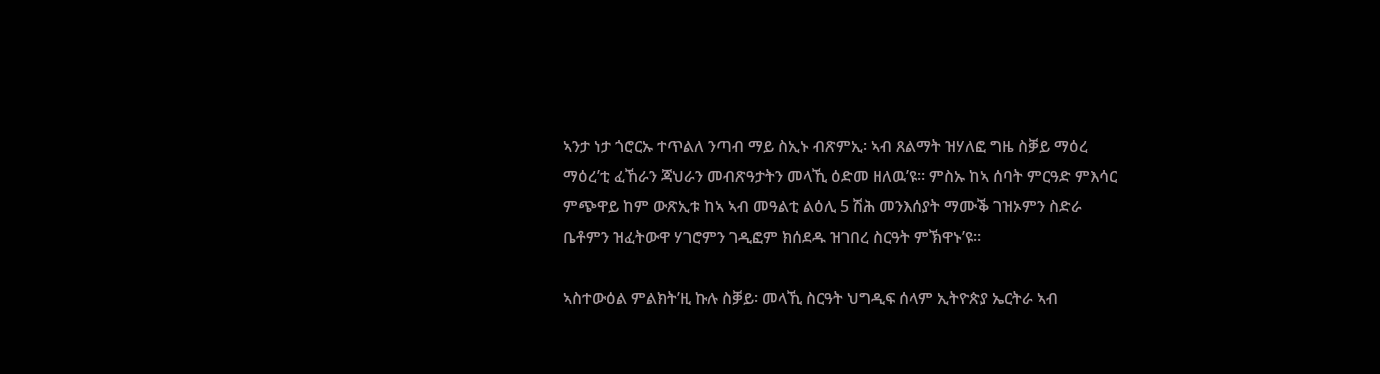ኣንታ ነታ ጎሮርኡ ተጥልለ ንጣብ ማይ ስኢኑ ብጽምኢ፡ ኣብ ጸልማት ዝሃለፎ ግዜ ስቓይ ማዕረ ማዕረ’ቲ ፈኸራን ጃህራን መብጽዓታትን መላኺ ዕድመ ዘለዉ’ዩ። ምስኡ ከኣ ሰባት ምርዓድ ምእሳር ምጭዋይ ከም ውጽኢቱ ከኣ ኣብ መዓልቲ ልዕሊ 5 ሽሕ መንእሰያት ማሙቕ ገዝኦምን ስድራ ቤቶምን ዝፈትውዋ ሃገሮምን ገዲፎም ክሰደዱ ዝገበረ ስርዓት ምኽዋኑ’ዩ።

ኣስተውዕል ምልክት’ዚ ኩሉ ስቓይ፡ መላኺ ስርዓት ህግዲፍ ሰላም ኢትዮጵያ ኤርትራ ኣብ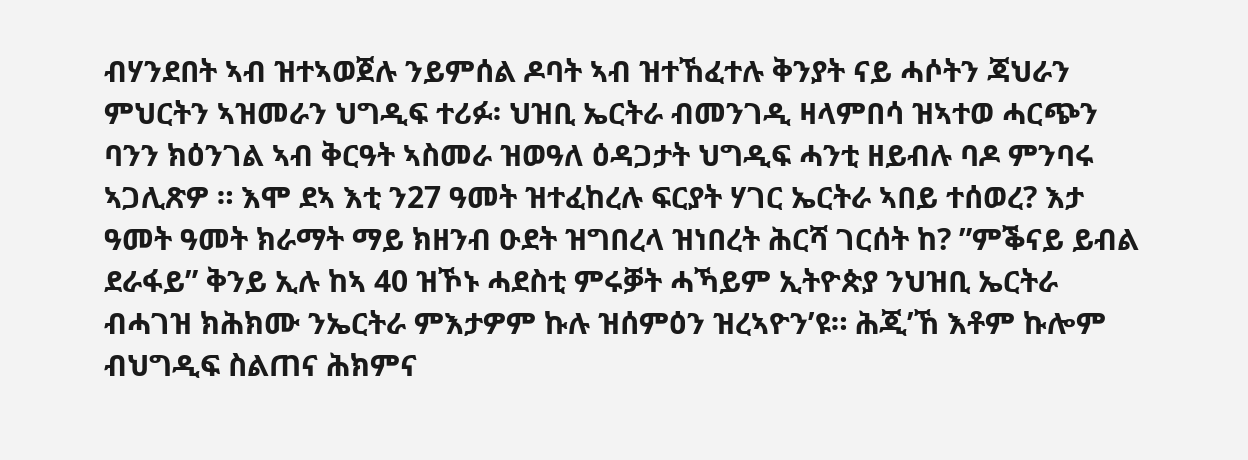ብሃንደበት ኣብ ዝተኣወጀሉ ንይምሰል ዶባት ኣብ ዝተኸፈተሉ ቅንያት ናይ ሓሶትን ጃህራን ምህርትን ኣዝመራን ህግዲፍ ተሪፉ፡ ህዝቢ ኤርትራ ብመንገዲ ዛላምበሳ ዝኣተወ ሓርጭን ባንን ክዕንገል ኣብ ቅርዓት ኣስመራ ዝወዓለ ዕዳጋታት ህግዲፍ ሓንቲ ዘይብሉ ባዶ ምንባሩ ኣጋሊጽዎ ። እሞ ደኣ እቲ ን27 ዓመት ዝተፈከረሉ ፍርያት ሃገር ኤርትራ ኣበይ ተሰወረ? እታ ዓመት ዓመት ክራማት ማይ ክዘንብ ዑደት ዝግበረላ ዝነበረት ሕርሻ ገርሰት ከ? ”ምቕናይ ይብል ደራፋይ” ቅንይ ኢሉ ከኣ 40 ዝኾኑ ሓደስቲ ምሩቓት ሓኻይም ኢትዮጵያ ንህዝቢ ኤርትራ ብሓገዝ ክሕክሙ ንኤርትራ ምእታዎም ኩሉ ዝሰምዕን ዝረኣዮን’ዩ። ሕጂ’ኸ እቶም ኩሎም ብህግዲፍ ስልጠና ሕክምና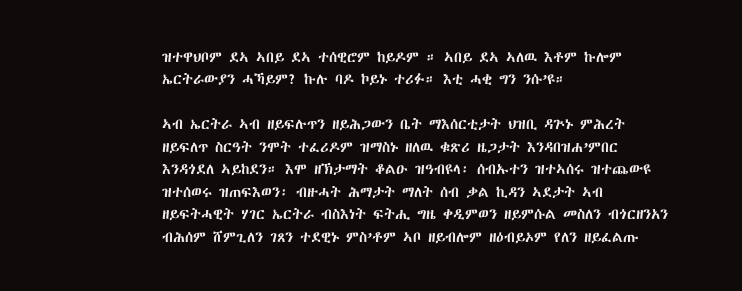ዝተዋህቦም ደኣ ኣበይ ደኣ ተሰዊሮም ከይዶም ። ኣበይ ደኣ ኣለዉ እቶም ኩሎም ኤርትራውያን ሓኻይም? ኩሉ ባዶ ኮይኑ ተሪፉ። እቲ ሓቂ ግን ንሱ’ዩ።

ኣብ ኤርትራ ኣብ ዘይፍሉጥን ዘይሕጋውን ቤት ማእሰርቲታት ህዝቢ ዳጕኑ ምሕረት ዘይፍለጥ ስርዓት ንሞት ተፈሪዶም ዝማስኑ ዘለዉ ቁጽሪ ዜጋታት እንዳበዝሐ’ምበር እንዳጎደለ ኣይከደን። እሞ ዘኽታማት ቆልዑ ዝዓብዩላ፡ ሰብኡተን ዝተኣሰሩ ዝተጨውዩ ዝተሰወሩ ዝጠፍእወን፡ ብዙሓት ሕማታት ማለት ሰብ ቃል ኪዳን ኣደታት ኣብ ዘይፍትሓዊት ሃገር ኤርትራ ብስእነት ፍትሒ ግዜ ቀዲምወን ዘይምሱል መስለን ብጎርዘንአን ብሕሰም ሸምጊለን ገጸን ተደዊኑ ምስ’ቶም ኣቦ ዘይብሎም ዘዕብይኦም የለን ዘይፈልጡ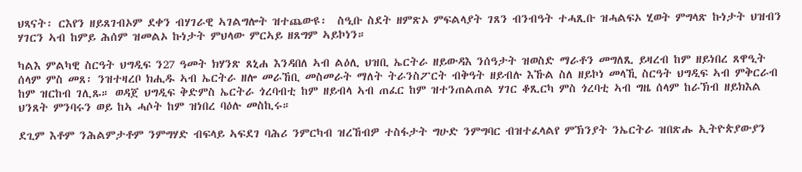ህጻናት፡ ርእየን ዘይጸገብኦም ደቀን ብሃገራዊ ኣገልግሎት ዝተጨውዩ፡  ስዒቡ ስደት ዘምጽኦ ምፍልላያት ገጸን ብንብዓት ተሓጺቡ ዝሓልፍኦ ሂወት ምግላጽ ኩነታት ህዝብን ሃገርን ኣብ ከምይ ሕሰም ዝመልኦ ኩነታት ምህላው ምርኣይ ዘጸግም ኣይኮነን።

ካልእ ምልካዊ ስርዓት ህግዲፍ ን27 ዓመት ክሃንጽ ጸኒሐ እንዳበለ ኣብ ልዕሊ ህዝቢ ኤርትራ ዘይውዳእ ንሰዓታት ዝወስድ ማራቶን መግለጺ ይዛረብ ከም ዘይነበረ ጸዋዒት ሰላም ምስ መጸ፡ ንዝተዛረቦ ክሒዱ ኣብ ኤርትራ ዘሎ መራኸቢ መስመራት ማለት ትራንስፖርት ብቅዓት ዘይብሉ እኹል ስለ ዘይኮነ መላኺ ስርዓት ህግዲፍ ኣብ ምቅርራብ ከም ዝርከብ ገሊጹ። ወዳጀ ህግዲፍ ቅድምስ ኤርትራ ጎረባብቲ ከም ዘይብላ ኣብ ጠፈር ከም ዝተንጠልጠል ሃገር ቆጺርካ ምስ ጎረባቲ ኣብ ግዜ ሰላም ከራኽብ ዘይክእል ህንጸት ምንባሩን ወይ ከኣ ሓሶት ከም ዝነበረ ባዕሉ መስኪሩ።

ደጊም እቶም ንሕልምታቶም ንምግሃድ ብፍላይ ኣፍደገ ባሕሪ ንምርካብ ዝረኸብዎ ተስፋታት ግሁድ ንምግባር ብዝተፈላልየ ምኽንያት ንኤርትራ ዝበጽሑ ኢትዮጵያውያን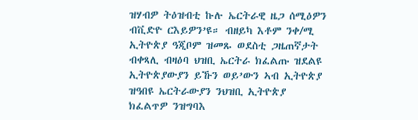ዝሃብዎ ትዕዝብቲ ኩሉ ኤርትራዊ ዜጋ ሰሚዕዎን ብቪድዮ ርእይዎን’ዩ። ብዘይካ እቶም ንቀ/ሚ ኢትዮጵያ ዓጂቦም ዝመጹ ወደስቲ ጋዜጠኛታት ብቀጻሊ ብዛዕባ ህዝቢ ኤርትራ ክፈልጡ ዝደልዩ ኢትዮጵያውያን ይኹን ወይ’ውን ኣብ ኢትዮጵያ ዝዓበዩ ኤርትራውያን ንህዝቢ ኢትዮጵያ ክፈልጥዎ ንዝግባእ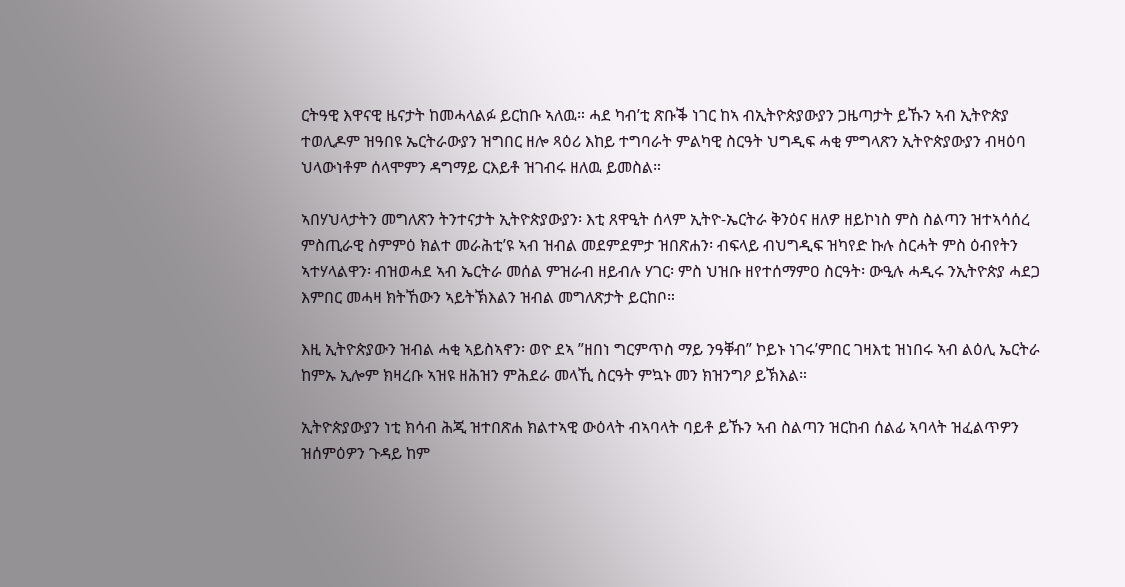ርትዓዊ እዋናዊ ዜናታት ከመሓላልፉ ይርከቡ ኣለዉ። ሓደ ካብ’ቲ ጽቡቕ ነገር ከኣ ብኢትዮጵያውያን ጋዜጣታት ይኹን ኣብ ኢትዮጵያ ተወሊዶም ዝዓበዩ ኤርትራውያን ዝግበር ዘሎ ጻዕሪ እከይ ተግባራት ምልካዊ ስርዓት ህግዲፍ ሓቂ ምግላጽን ኢትዮጵያውያን ብዛዕባ ህላውነቶም ሰላሞምን ዳግማይ ርእይቶ ዝገብሩ ዘለዉ ይመስል።

ኣበሃህላታትን መግለጽን ትንተናታት ኢትዮጵያውያን፡ እቲ ጸዋዒት ሰላም ኢትዮ-ኤርትራ ቅንዕና ዘለዎ ዘይኮነስ ምስ ስልጣን ዝተኣሳሰረ ምስጢራዊ ስምምዕ ክልተ መራሕቲ’ዩ ኣብ ዝብል መደምደምታ ዝበጽሐን፡ ብፍላይ ብህግዲፍ ዝካየድ ኩሉ ስርሓት ምስ ዕብየትን ኣተሃላልዋን፡ ብዝወሓደ ኣብ ኤርትራ መሰል ምዝራብ ዘይብሉ ሃገር፡ ምስ ህዝቡ ዘየተሰማምዐ ስርዓት፡ ውዒሉ ሓዲሩ ንኢትዮጵያ ሓደጋ እምበር መሓዛ ክትኸውን ኣይትኽእልን ዝብል መግለጽታት ይርከቦ።

እዚ ኢትዮጵያውን ዝብል ሓቂ ኣይስኣኖን፡ ወዮ ደኣ ”ዘበነ ግርምጥስ ማይ ንዓቐብ” ኮይኑ ነገሩ’ምበር ገዛእቲ ዝነበሩ ኣብ ልዕሊ ኤርትራ ከምኡ ኢሎም ክዛረቡ ኣዝዩ ዘሕዝን ምሕደራ መላኺ ስርዓት ምኳኑ መን ክዝንግዖ ይኽእል።

ኢትዮጵያውያን ነቲ ክሳብ ሕጂ ዝተበጽሐ ክልተኣዊ ውዕላት ብኣባላት ባይቶ ይኹን ኣብ ስልጣን ዝርከብ ሰልፊ ኣባላት ዝፈልጥዎን ዝሰምዕዎን ጉዳይ ከም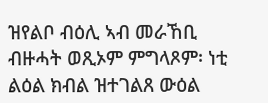ዝየልቦ ብዕሊ ኣብ መራኸቢ ብዙሓት ወጺኦም ምግላጾም፡ ነቲ ልዕል ክብል ዝተገልጸ ውዕል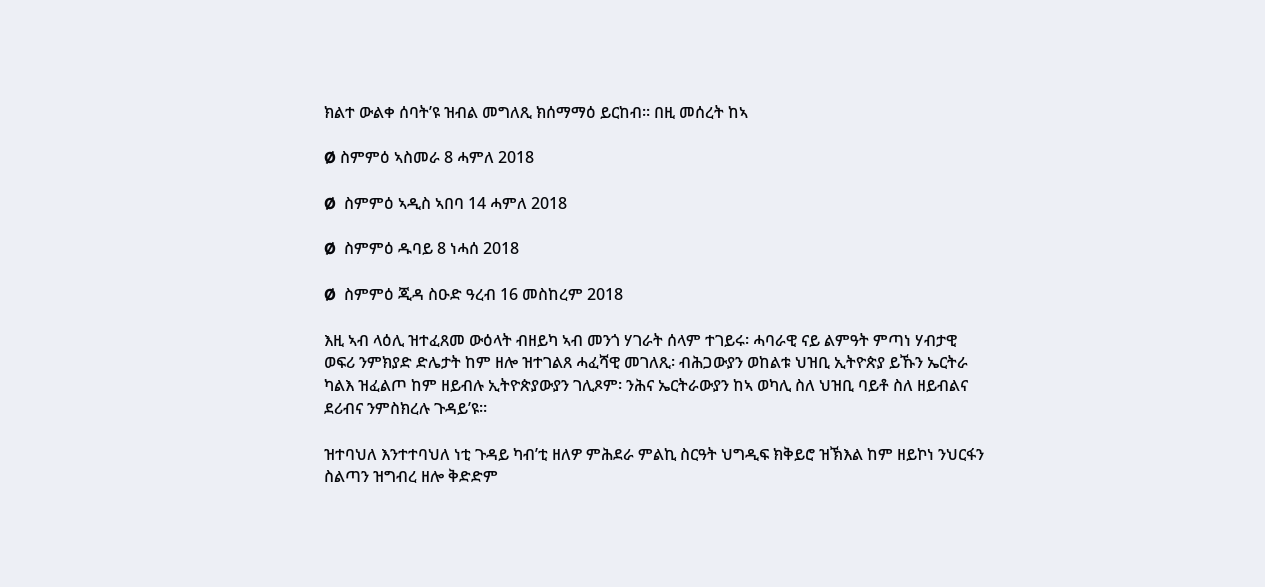ክልተ ውልቀ ሰባት’ዩ ዝብል መግለጺ ክሰማማዕ ይርከብ። በዚ መሰረት ከኣ

Ø ስምምዕ ኣስመራ 8 ሓምለ 2018

Ø  ስምምዕ ኣዲስ ኣበባ 14 ሓምለ 2018

Ø  ስምምዕ ዱባይ 8 ነሓሰ 2018

Ø  ስምምዕ ጂዳ ስዑድ ዓረብ 16 መስከረም 2018

እዚ ኣብ ላዕሊ ዝተፈጸመ ውዕላት ብዘይካ ኣብ መንጎ ሃገራት ሰላም ተገይሩ፡ ሓባራዊ ናይ ልምዓት ምጣነ ሃብታዊ ወፍሪ ንምክያድ ድሌታት ከም ዘሎ ዝተገልጸ ሓፈሻዊ መገለጺ፡ ብሕጋውያን ወከልቱ ህዝቢ ኢትዮጵያ ይኹን ኤርትራ ካልእ ዝፈልጦ ከም ዘይብሉ ኢትዮጵያውያን ገሊጾም፡ ንሕና ኤርትራውያን ከኣ ወካሊ ስለ ህዝቢ ባይቶ ስለ ዘይብልና ደሪብና ንምስክረሉ ጉዳይ’ዩ።

ዝተባህለ እንተተባህለ ነቲ ጉዳይ ካብ’ቲ ዘለዎ ምሕደራ ምልኪ ስርዓት ህግዲፍ ክቅይሮ ዝኽእል ከም ዘይኮነ ንህርፋን ስልጣን ዝግብረ ዘሎ ቅድድም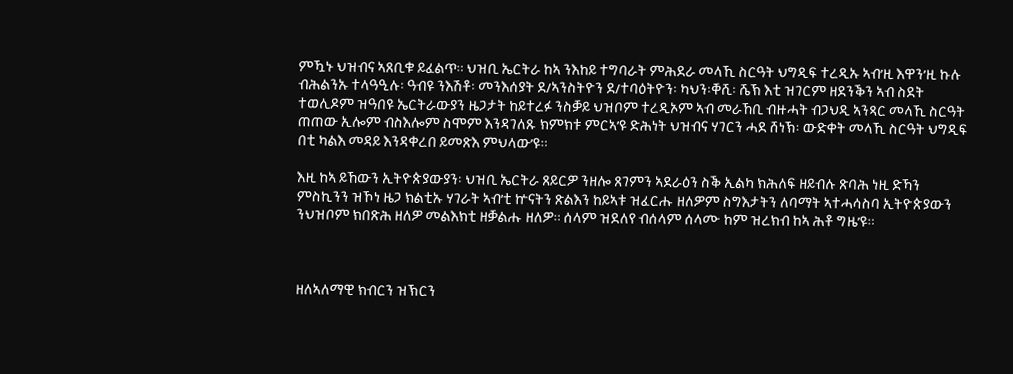ምዃኑ ህዝብና ኣጸቢቁ ይፈልጥ። ህዝቢ ኤርትራ ከኣ ንእከይ ተግባራት ምሕደራ መላኺ ስርዓት ህግዲፍ ተረዲኡ ኣብ’ዚ እዋን’ዚ ኩሉ ብሕልንኡ ተላዓዒሉ፡ ዓብዩ ንእሽቶ፡ መንእሰያት ደ/ኣንስትዮን ደ/ተባዕትዮን፡ ካህን፡ቐሺ፡ ሼኽ እቲ ዝገርም ዘደንቕን ኣብ ስደት ተወሊዶም ዝዓበዩ ኤርትራውያን ዜጋታት ከይተረፉ ንስቓይ ህዝቦም ተረዲኦም ኣብ መራኸቢ ብዙሓት ብጋህዲ ኣንጻር መላኺ ስርዓት ጠጠው ኢሎም ብስእሎም ስሞም እንዳገለጹ ክምክቱ ምርኣ’ዩ ድሕነት ህዝብና ሃገርን ሓደ ሸነኽ፡ ውድቀት መላኺ ስርዓት ህግዲፍ በቲ ካልእ መዳይ እንዳቀረበ ይመጽእ ምህላው’ዩ።

እዚ ከኣ ይኸውን ኢትዮጵያውያን፡ ህዝቢ ኤርትራ ጸይርዎ ንዘሎ ጸገምን ኣደራዕን ስቕ ኢልካ ክሕለፍ ዘይብሉ ጽባሕ ነዚ ድኻን ምስኪንን ዝኾነ ዜጋ ክልቲኡ ሃገራት ኣብ’ቲ ኵናትን ጽልእን ከይኣቱ ዝፈርሑ ዘለዎም ስግእታትን ለባማት ኣተሓሳስባ ኢትዮጵያውን ንህዝቦም ክበጽሕ ዘለዎ መልእክቲ ዘቓልሑ ዘለዎ። ሰላም ዝደለየ ብሰላም ሰላሙ ከም ዝረክብ ከኣ ሕቶ ግዜ’ዩ።



ዘለኣለማዊ ክብርን ዝኽርን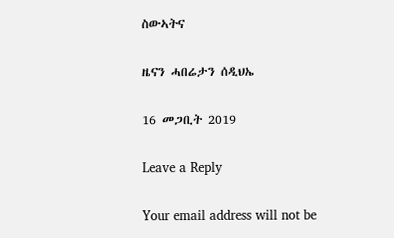ስውኣትና

ዜናን ሓበሬታን ሰዲህኤ

16 መጋቢት 2019

Leave a Reply

Your email address will not be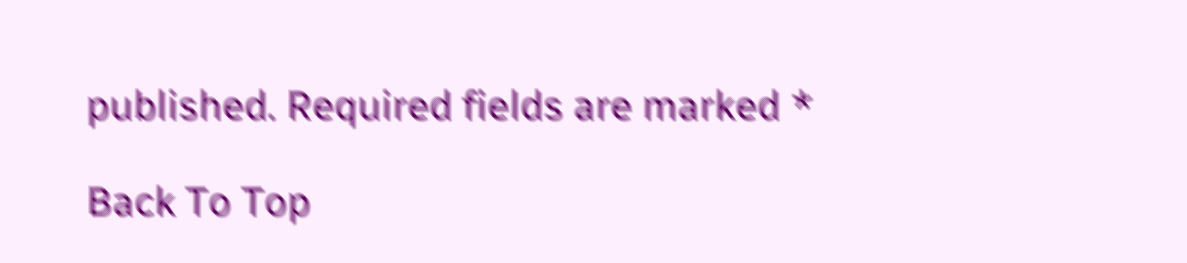published. Required fields are marked *

Back To Top